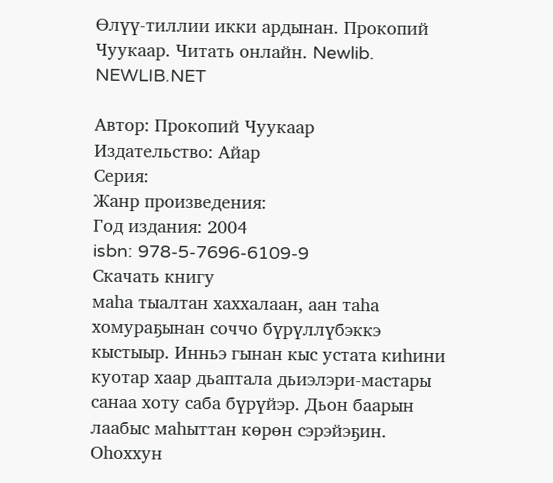Өлүү-тиллии икки ардынан. Прокопий Чуукаар. Читать онлайн. Newlib. NEWLIB.NET

Автор: Прокопий Чуукаар
Издательство: Айар
Серия:
Жанр произведения:
Год издания: 2004
isbn: 978-5-7696-6109-9
Скачать книгу
маһа тыалтан хаххалаан, аан таһа хомураҕынан соччо бүрүллүбэккэ кыстыыр. Инньэ гынан кыс устата киһини куотар хаар дьаптала дьиэлэри-мастары санаа хоту саба бүрүйэр. Дьон баарын лаабыс маһыттан көрөн сэрэйэҕин. Оһоххун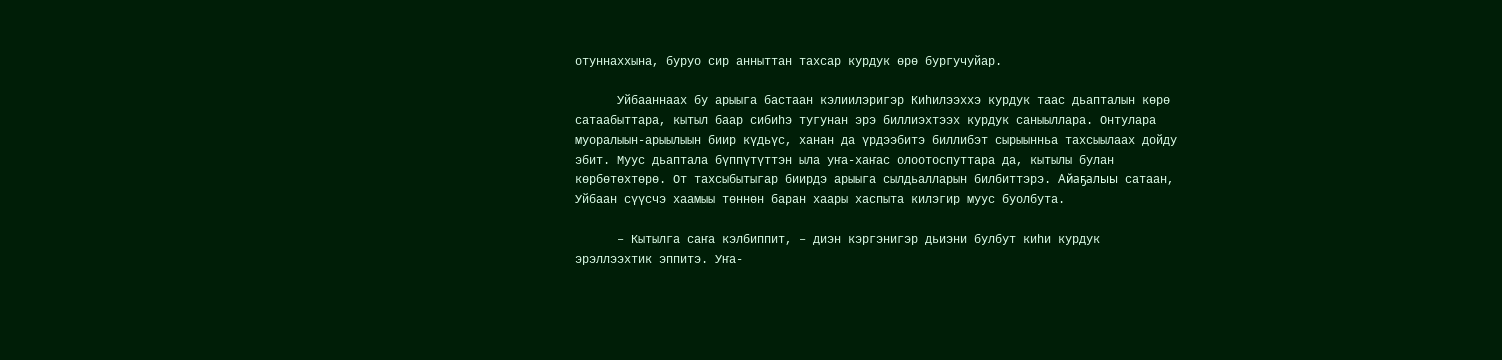отуннаххына, буруо сир анныттан тахсар курдук өрө бургучуйар.

      Уйбааннаах бу арыыга бастаан кэлиилэригэр Киһилээххэ курдук таас дьапталын көрө сатаабыттара, кытыл баар сибиһэ тугунан эрэ биллиэхтээх курдук саныыллара. Онтулара муоралыын-арыылыын биир күдьүс, ханан да үрдээбитэ биллибэт сырыынньа тахсыылаах дойду эбит. Муус дьаптала бүппүтүттэн ыла уҥа-хаҥас олоотоспуттара да, кытылы булан көрбөтөхтөрө. От тахсыбытыгар биирдэ арыыга сылдьалларын билбиттэрэ. Айаҕалыы сатаан, Уйбаан сүүсчэ хаамыы төннөн баран хаары хаспыта килэгир муус буолбута.

      – Кытылга саҥа кэлбиппит, – диэн кэргэнигэр дьиэни булбут киһи курдук эрэллээхтик эппитэ. Уҥа-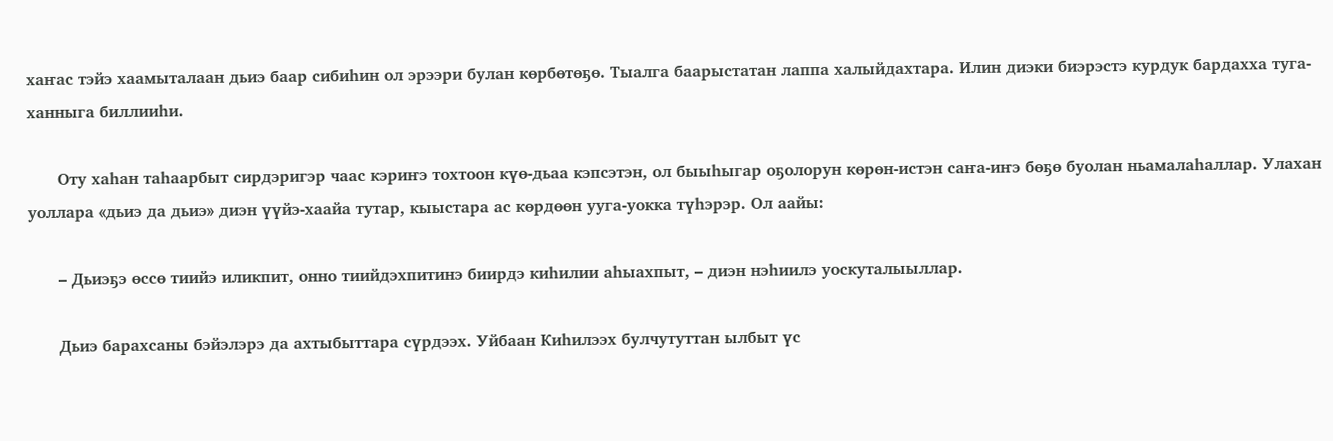хаҥас тэйэ хаамыталаан дьиэ баар сибиһин ол эрээри булан көрбөтөҕө. Тыалга баарыстатан лаппа халыйдахтара. Илин диэки биэрэстэ курдук бардахха туга-ханныга биллииһи.

      Оту хаһан таһаарбыт сирдэригэр чаас кэриҥэ тохтоон күө-дьаа кэпсэтэн, ол быыһыгар оҕолорун көрөн-истэн саҥа-иҥэ бөҕө буолан ньамалаһаллар. Улахан уоллара «дьиэ да дьиэ» диэн үүйэ-хаайа тутар, кыыстара ас көрдөөн ууга-уокка түһэрэр. Ол аайы:

      – Дьиэҕэ өссө тиийэ иликпит, онно тиийдэхпитинэ биирдэ киһилии аһыахпыт, – диэн нэһиилэ уоскуталыыллар.

      Дьиэ барахсаны бэйэлэрэ да ахтыбыттара сүрдээх. Уйбаан Киһилээх булчутуттан ылбыт үс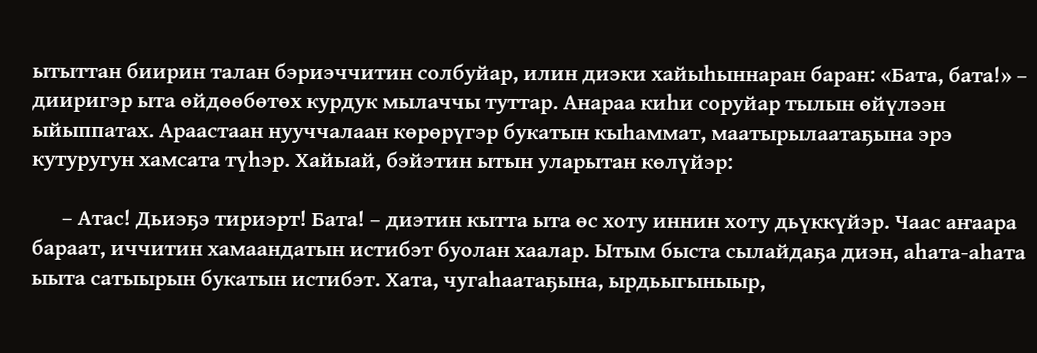ытыттан биирин талан бэриэччитин солбуйар, илин диэки хайыһыннаран баран: «Бата, бата!» – дииригэр ыта өйдөөбөтөх курдук мылаччы туттар. Анараа киһи соруйар тылын өйүлээн ыйыппатах. Араастаан нууччалаан көрөрүгэр букатын кыһаммат, маатырылаатаҕына эрэ кутуругун хамсата түһэр. Хайыай, бэйэтин ытын уларытан көлүйэр:

      – Атас! Дьиэҕэ тириэрт! Бата! – диэтин кытта ыта өс хоту иннин хоту дьүккүйэр. Чаас аҥаара бараат, иччитин хамаандатын истибэт буолан хаалар. Ытым быста сылайдаҕа диэн, аһата-аһата ыыта сатыырын букатын истибэт. Хата, чугаһаатаҕына, ырдьыгыныыр,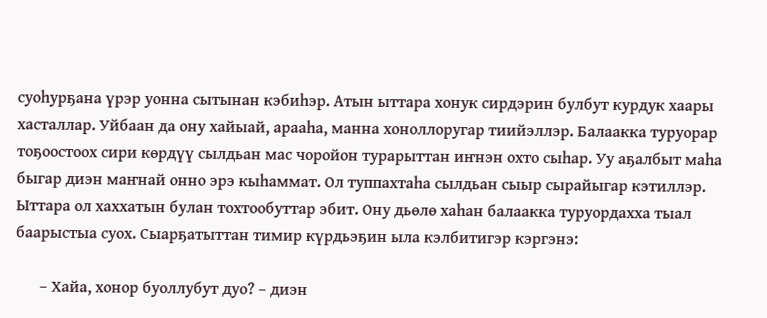суоһурҕана үрэр уонна сытынан кэбиһэр. Атын ыттара хонук сирдэрин булбут курдук хаары хасталлар. Уйбаан да ону хайыай, арааһа, манна хоноллоругар тиийэллэр. Балаакка туруорар тоҕоостоох сири көрдүү сылдьан мас чоройон турарыттан иҥнэн охто сыһар. Уу аҕалбыт маһа быгар диэн маҥнай онно эрэ кыһаммат. Ол туппахтаһа сылдьан сыыр сырайыгар кэтиллэр. Ыттара ол хаххатын булан тохтообуттар эбит. Ону дьөлө хаһан балаакка туруордахха тыал баарыстыа суох. Сыарҕатыттан тимир күрдьэҕин ыла кэлбитигэр кэргэнэ:

      – Хайа, хонор буоллубут дуо? – диэн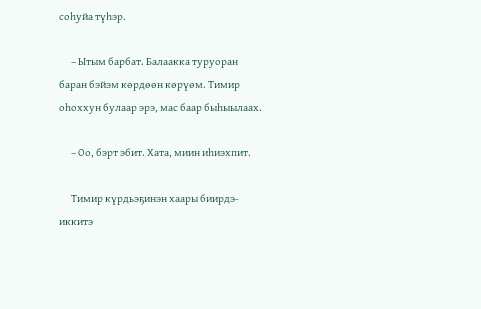соһуйа түһэр.

      – Ытым барбат. Балаакка туруоран баран бэйэм көрдөөн көрүөм. Тимир оһоххун булаар эрэ, мас баар быһыылаах.

      – Оо, бэрт эбит. Хата, миин иһиэхпит.

      Тимир күрдьэҕинэн хаары биирдэ-иккитэ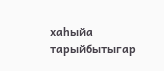хаһыйа тарыйбытыгар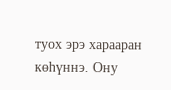туох эрэ харааран көһүннэ. Ону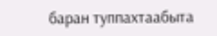баран туппахтаабыта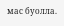мас буолла.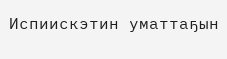Испиискэтин уматтаҕын